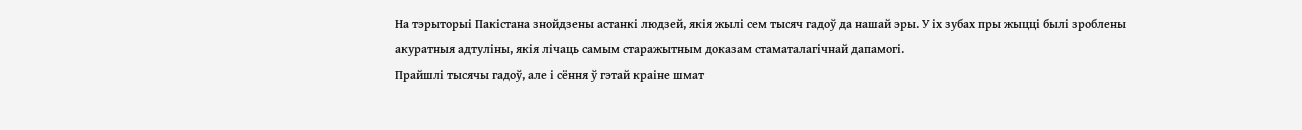На тэрыторыі Пакістана знойдзены астанкі людзей, якія жылі сем тысяч гадоў да нашай эры. У іх зубах пры жыцці былі зроблены акуратныя адтуліны, якія лічаць самым старажытным доказам стаматалагічнай дапамогі.
Прайшлі тысячы гадоў, але і сёння ў гэтай краіне шмат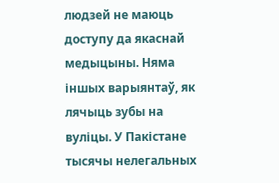людзей не маюць доступу да якаснай медыцыны. Няма іншых варыянтаў, як лячыць зубы на вуліцы. У Пакістане тысячы нелегальных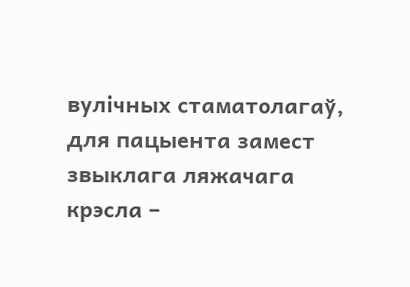вулічных стаматолагаў, для пацыента замест звыклага ляжачага крэсла –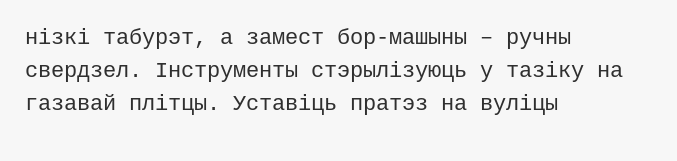нізкі табурэт, а замест бор-машыны – ручны свердзел. Інструменты стэрылізуюць у тазіку на газавай плітцы. Уставіць пратэз на вуліцы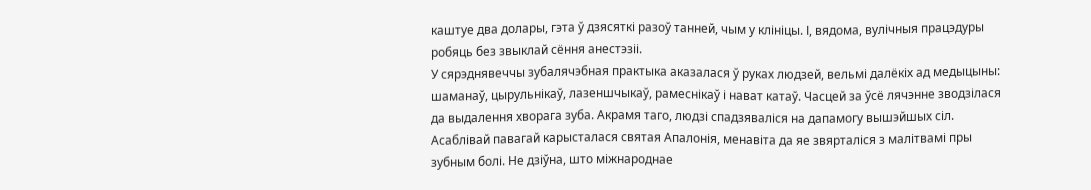каштуе два долары, гэта ў дзясяткі разоў танней, чым у клініцы. І, вядома, вулічныя працэдуры робяць без звыклай сёння анестэзіі.
У сярэднявеччы зубалячэбная практыка аказалася ў руках людзей, вельмі далёкіх ад медыцыны: шаманаў, цырульнікаў, лазеншчыкаў, рамеснікаў і нават катаў. Часцей за ўсё лячэнне зводзілася да выдалення хворага зуба. Акрамя таго, людзі спадзяваліся на дапамогу вышэйшых сіл. Асаблівай павагай карысталася святая Апалонія, менавіта да яе звярталіся з малітвамі пры зубным болі. Не дзіўна, што міжнароднае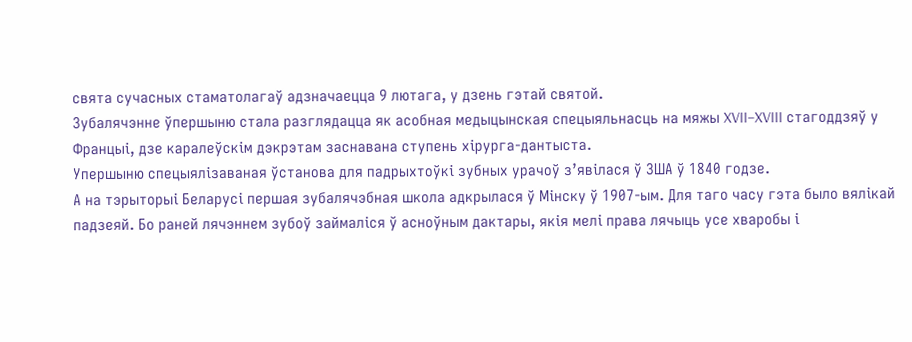свята сучасных стаматолагаў адзначаецца 9 лютага, у дзень гэтай святой.
Зубалячэнне ўпершыню стала разглядацца як асобная медыцынская спецыяльнасць на мяжы XVII–XVIII стагоддзяў у Францыі, дзе каралеўскім дэкрэтам заснавана ступень хірурга-дантыста.
Упершыню спецыялізаваная ўстанова для падрыхтоўкі зубных урачоў з’явілася ў ЗША ў 1840 годзе.
А на тэрыторыі Беларусі першая зубалячэбная школа адкрылася ў Мінску ў 1907-ым. Для таго часу гэта было вялікай падзеяй. Бо раней лячэннем зубоў займаліся ў асноўным дактары, якія мелі права лячыць усе хваробы і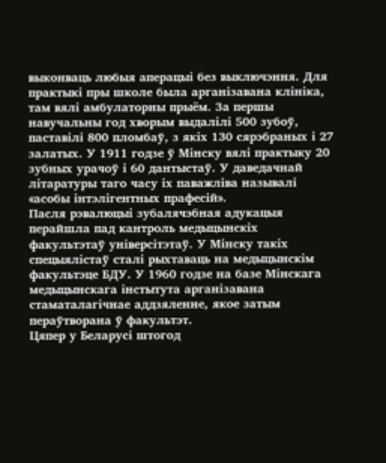выконваць любыя аперацыі без выключэння. Для практыкі пры школе была арганізавана клініка, там вялі амбулаторны прыём. За першы навучальны год хворым выдалілі 500 зубоў, паставілі 800 пломбаў, з якіх 130 сярэбраных і 27 залатых. У 1911 годзе ў Мінску вялі практыку 20 зубных урачоў і 60 дантыстаў. У даведачнай літаратуры таго часу іх паважліва называлі «асобы інтэлігентных прафесій».
Пасля рэвалюцыі зубалячэбная адукацыя перайшла пад кантроль медыцынскіх факультэтаў універсітэтаў. У Мінску такіх спецыялістаў сталі рыхтаваць на медыцынскім факультэце БДУ. У 1960 годзе на базе Мінскага медыцынскага інстытута арганізавана стаматалагічнае аддзяленне, якое затым пераўтворана ў факультэт.
Цяпер у Беларусі штогод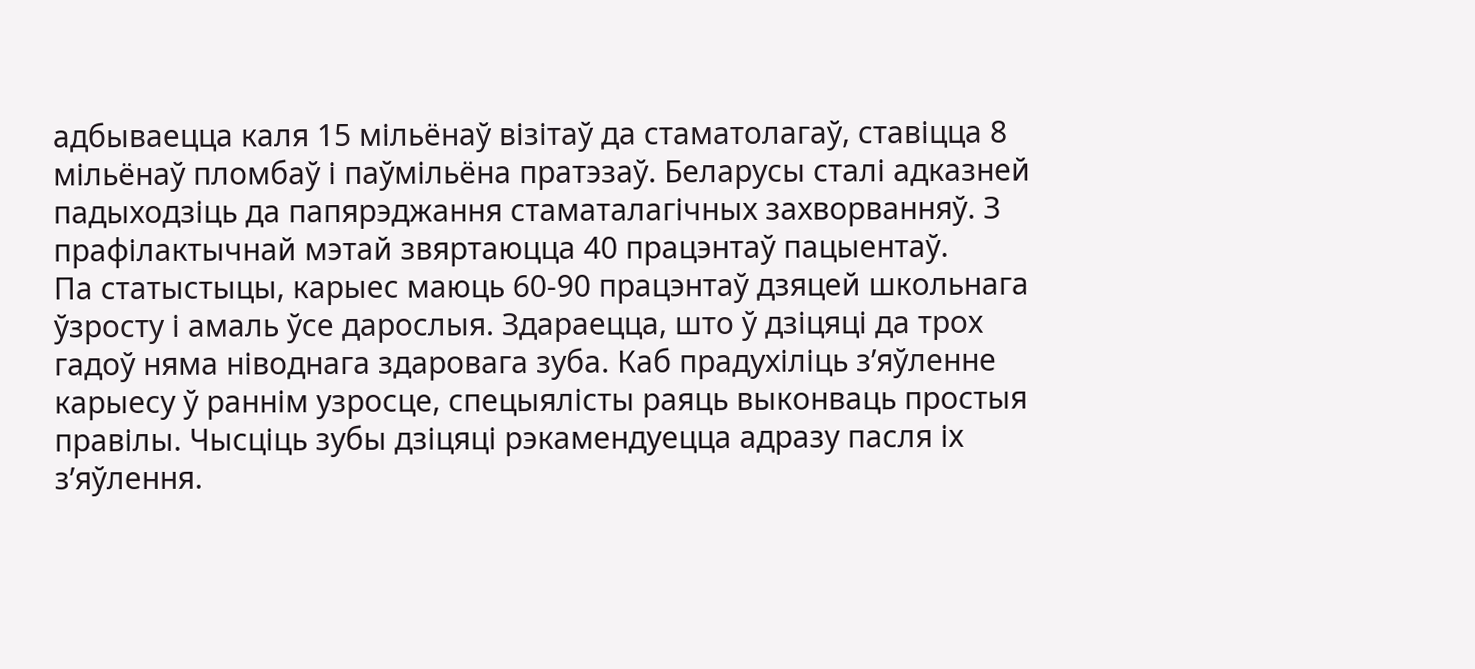адбываецца каля 15 мільёнаў візітаў да стаматолагаў, ставіцца 8 мільёнаў пломбаў і паўмільёна пратэзаў. Беларусы сталі адказней падыходзіць да папярэджання стаматалагічных захворванняў. З прафілактычнай мэтай звяртаюцца 40 працэнтаў пацыентаў.
Па статыстыцы, карыес маюць 60-90 працэнтаў дзяцей школьнага ўзросту і амаль ўсе дарослыя. Здараецца, што ў дзіцяці да трох гадоў няма ніводнага здаровага зуба. Каб прадухіліць з’яўленне карыесу ў раннім узросце, спецыялісты раяць выконваць простыя правілы. Чысціць зубы дзіцяці рэкамендуецца адразу пасля іх з’яўлення.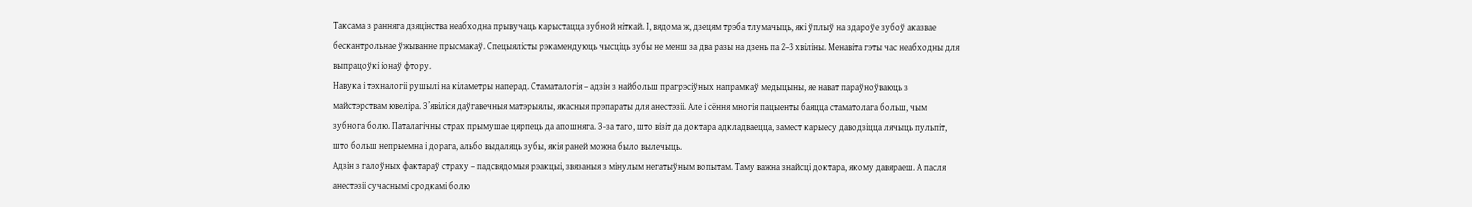Таксама з ранняга дзяцінства неабходна прывучаць карыстацца зубной ніткай. І, вядома ж, дзецям трэба тлумачыць, які ўплыў на здароўе зубоў аказвае бескантрольнае ўжыванне прысмакаў. Спецыялісты рэкамендуюць чысціць зубы не менш за два разы на дзень па 2–3 хвіліны. Менавіта гэты час неабходны для выпрацоўкі іонаў фтору.
Навука і тэхналогіі рушылі на кіламетры наперад. Стаматалогія – адзін з найбольш прагрэсіўных напрамкаў медыцыны, яе нават параўноўваюць з майстэрствам ювеліра. З’явіліся даўгавечныя матэрыялы, якасныя прэпараты для анестэзіі. Але і сёння многія пацыенты баяцца стаматолага больш, чым зубнога болю. Паталагічны страх прымушае цярпець да апошняга. З-за таго, што візіт да доктара адкладваецца, замест карыесу даводзіцца лячыць пульпіт, што больш непрыемна і дорага, альбо выдаляць зубы, якія раней можна было вылечыць.
Адзін з галоўных фактараў страху – падсвядомыя рэакцыі, звязаныя з мінулым негатыўным вопытам. Таму важна знайсці доктара, якому давяраеш. А пасля анестэзіі сучаснымі сродкамі болю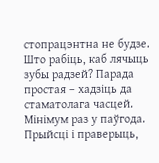стопрацэнтна не будзе. Што рабіць, каб лячыць зубы радзей? Парада простая – хадзіць да стаматолага часцей. Мінімум раз у паўгода. Прыйсці і праверыць,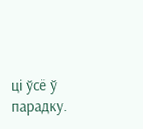ці ўсё ў парадку.